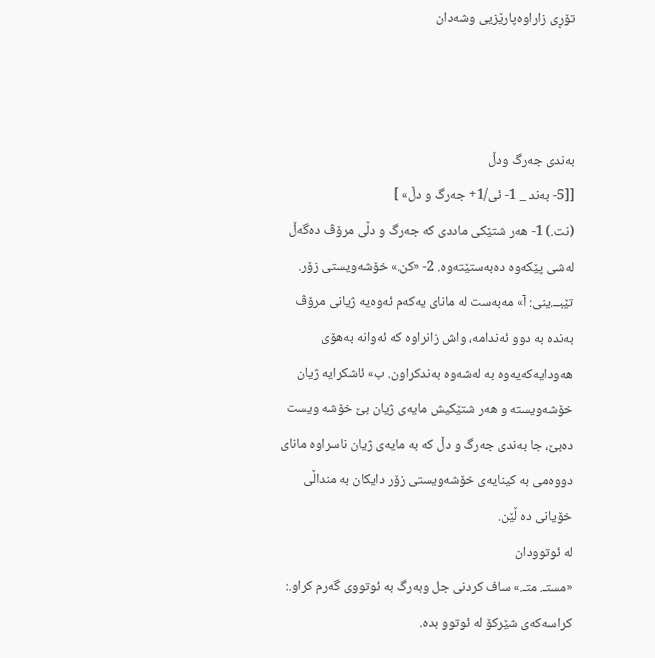تۆڕی زاراوەپارێزیی وشەدان



بەندی جەرگ ودڵ
[[5- به‌ند _ 1- ئی/1+ جه‌رگ و دڵ» ]
(نت.) 1- هەر شتێکی ماددی که جەرگ و دڵی مرۆڤ دەگەڵ لەشی پێکەوه دەبەستێتەوه. 2- «کن.» خۆشەویستی زۆر. تێبــ.ینی: آ» مەبەست لە مانای یەکەم ئەوەیه ژیانی مرۆڤ بەنده به دوو ئەندامه، واش زانراوه که ئەوانه بەهۆی هەودایەکەیەوه بە لەشەوه بەندکراون. ب» ئاشکرایه ژیان خۆشەویسته و هەر شتێکیش مایەی ژیان بێ خۆشە ویست دەبێ، جا بەندی جەرگ و دڵ کە به مایەی ژیان ناسراوه مانای دووەمی بە کینایەی خۆشەویستی زۆر دایکان بە منداڵی خۆیانی دە ڵێن.
لە ئوتوودان
«مستـ. متـ.» ساف کردنی جل وبەرگ بە ئوتووی گەرم کراو.: کراسەکەی شێرکۆ لە ئوتوو بدە.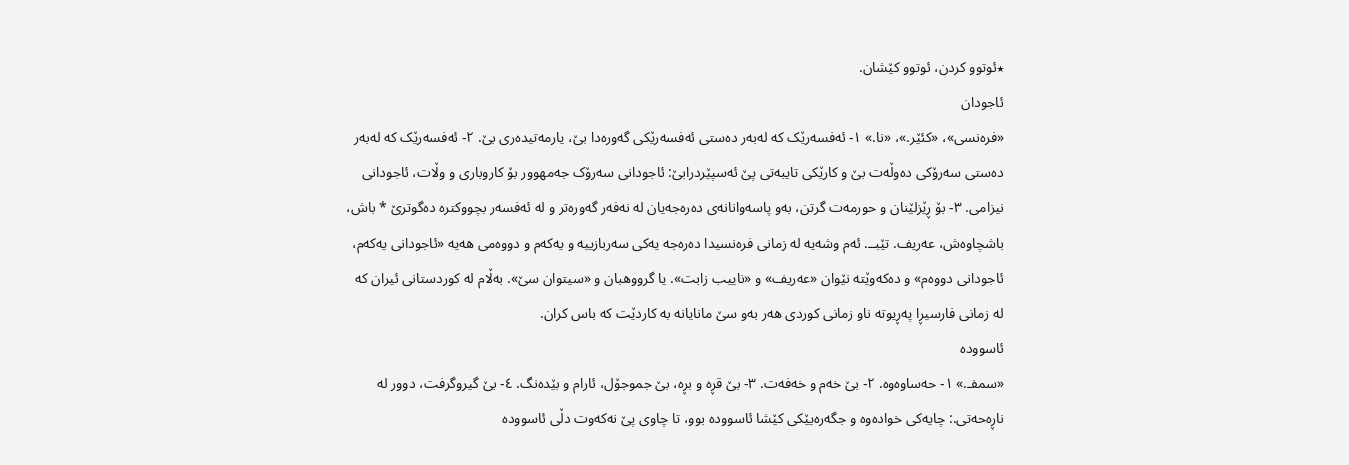٭ئوتوو کردن، ئوتوو کێشان.
ئاجودان
«فرەنسی»، «کئێر.»، «نا.» ١- ئەفسەرێک کە لەبەر دەستی ئەفسەرێکی گەورەدا بێ، یارمەتیدەری بێ. ٢- ئەفسەرێک کە لەبەر دەستی سەرۆکی دەوڵەت بێ و کارێکی تایبەتی پێ ئەسپێردرابێ: ئاجودانی سەرۆک جەمهوور بۆ کاروباری و وڵات، ئاجودانی نیزامی. ٣- بۆ ڕێزلێنان و حورمەت گرتن، بەو پاسەوانانەی دەرەجەیان لە نەفەر گەورەتر و لە ئەفسەر بچووکترە دەگوترێ * باش، باشچاوەش، عەریف. تێبــ. ئەم وشەیە لە زمانی فرەنسیدا دەرەجە یەکی سەربازییە و یەکەم و دووەمی هەیە «ئاجودانی یەکەم، ئاجودانی دووەم» و دەکەوێتە نێوان «عەریف» و «ناییب زابت». یا گرووهبان و «سیتوان سێ». بەڵام لە کوردستانی ئیران کە لە زمانی فارسیڕا پەڕیوتە ناو زمانی کوردی هەر بەو سێ مانایانە بە کاردێت کە باس کران.
ئاسوودە
«سمفـ.» ١- حەساوەوە. ٢- بێ خەم و خەفەت. ٣- بێ قڕە و بڕە، بێ جموجۆل، ئارام و بێدەنگ. ٤- بێ گیروگرفت، دوور لە ناڕەحەتی.: چایەکی خوادەوە و جگەرەیێکی کێشا ئاسوودە بوو، تا چاوی پێ نەکەوت دڵی ئاسوودە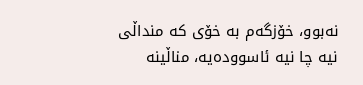نەبوو، خۆزگەم بە خۆی کە منداڵی نیە چا نیە ئاسوودەیە، مناڵینە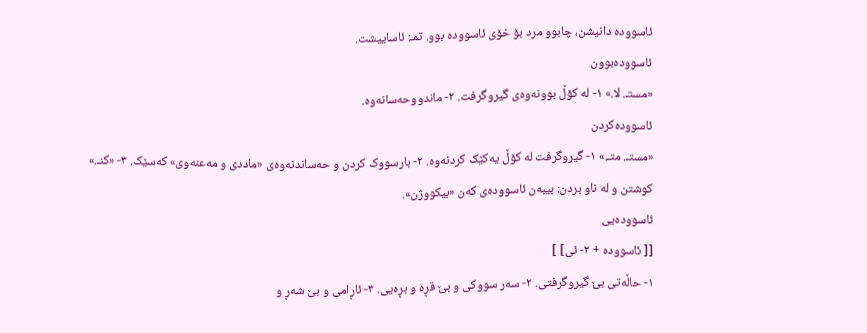ئاسوودە دانیشن، چابوو مرد بۆ خۆی ئاسوودە بوو. تمـ: ئاساییشت.
ئاسوودەبوون
«مستـ. لا.» ١- لە کۆڵ بوونەوەی گیروگرفت. ٢- ماندووحەسانەوە.
ئاسوودەکردن
«مستـ. متـ.» ١- گیروگرفت لە کۆڵ یەکێک کردنەوە. ٢- بارسووک کردن و حەساندنەوەی «ماددی و مەعنەوی» کەسێک. ٣- «کنـ.» کوشتن و لە ناو بردن: بیبەن ئاسوودەی کەن «بیکووژن».
ئاسوودەیی
[[ ئاسوودە + ٢- ئی] ]
١- حاڵەتی بێ گیروگرفتی. ٢- سەر سووکی و بێ قڕە و بڕەيی. ٣- ئاڕامی و بێ شەڕ و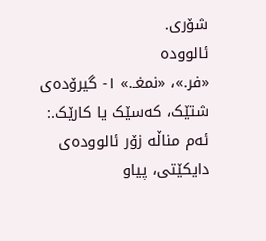شۆری.
ئالوودە
«فر.»، «نمغـ.» ١- گیرۆدەی شتێک، کەسێک یا کارێک.: ئەم مناڵە زۆر ئالوودەی دایکێتی، پیاو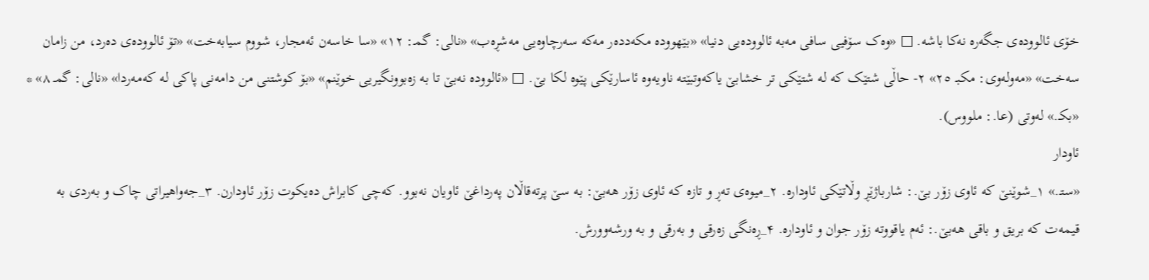خۆی ئالوودەی جگەرە نەکا باشە. □ «وەک سۆفیی سافی مەبە ئالوودەیی دنیا» «بێهوودە مکەددەر مەکە سەرچاوەیی مەشڕەب» «نالی: گمـ: ١٢» «سا خاسەن ئەمجار، شووم سیابەخت» «تۆ ئالوودەی دەرد، من زامان سەخت» «مەولەوی: مکبـ ٢٥» ٢- حاڵی شتێک کە لە شتێکی تر خشابێ یاکەوتبێتە ناویەوە ئاسارێکی پێوە لکا بێ. □ «ئالوودە نەبێ تا بە زەبوونگیریی خوێنم» «بۆ کوشتنی من دامەنی پاکی لە کەمەردا» «نالی: گمـ ٨» * «بکـ.» لەوتی (عا.: ملووس).
ئاودار
«ستـ.» ۱_شوێنێ کە ئاوی زۆر بێ.: شارباژێڕ وڵاتێکی ئاودارە. ۲_میوەی تەڕ و تازە کە ئاوی زۆر هەبێ: بە سێ پرتەقاڵان پەرداغێ ئاویان نەبوو. کەچی کابراش دەیکوت زۆر ئاودارن. ۳_جەواهیراتی چاک و بەردی بە قیمەت کە بریق و باقی هەبێ.: ئەم یاقووتە زۆر جوان و ئاودارە. ۴_ڕەنگی زەرقی و بەرقی و بە ورشەوورش.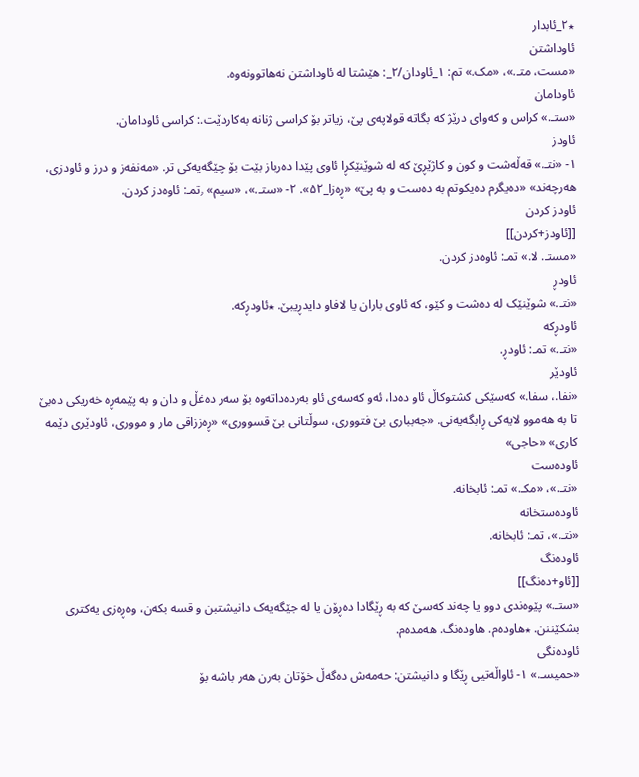٭۲_ئابدار
ئاوداشتن
«مست، متـ.»، «مک.» تم: ۱_ئاودان/۲_: هێشتا لە ئاوداشتن نەهاتوونەوە.
ئاودامان
«ستـ.» کراس و کەوای درێژ کە بگاتە قولاپەی پێ، زیاتر بۆ کراسی ژنانە بەکاردێت.: کراسی ئاودامان.
ئاودز
۱- «نتـ.» قەڵەشت و کون و کاژێڕێ کە لە شوێنێکڕا ئاوی پێدا دەرباز بێت بۆ چێگەیەکی تر. «مەنفەز و درز و ئاودزی، هەرچەند» «دەیگرم دەیکوتم بە دەست و بە پێ» «ڕەزا_۵۲». ۲- «ستـ.»، «سیم» ٫تمـ: ئاوەدز کردن.
ئاودز کردن
[[ئاودز+کردن]]
«مستـ. لا.» تمـ: ئاوەدز کردن.
ئاودڕ
«نتـ.» شوێنێک لە دەشت و کێو، کە ئاوی باران یا لافاو دایدڕیبێ. ٭ئاودڕکە.
ئاودڕکە
«نتـ.» تمـ: ئاودڕ.
ئاودێر
«نفا.، سفا.» کەسێکی کشتوکاڵ ئاو دەدا، ئەو کەسەی ئاو بەردەداتەوە بۆ سەر دەغڵ و دان و بە پێمەڕە خەریکی دەبێ تا بە هەموو لایەکی ڕابگەیەنی. «جەبباری بێ فتووری، سوڵتانی بێ قسووری» «ڕەززاقی مار و مووری، ئاودێری دێمە کاری» «حاجی»
ئاودەست
«نتـ.»، «مکـ.» تمـ: ئابخانە.
ئاودەستخانە
«نتـ.»، تمـ: ئابخانە.
ئاودەنگ
[[ئاو+دەنگ]]
«ستـ.» پێوەندی دوو یا چەند کەسێ کە بە ڕێگادا دەڕۆن یا لە جێگەیەک دانیشتبن و قسە بکەن، وەڕەزی یەکتری بشکێننن. ٭هاودەم. هاودەنگ. هەمدەم.
ئاودەنگی
«حمیسـ.» ۱- ئاواڵەتیی ڕێگا و دانیشتن: حەمەش دەگەڵ خۆتان بەرن هەر باشە بۆ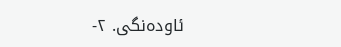ئاودەنگی. ۲-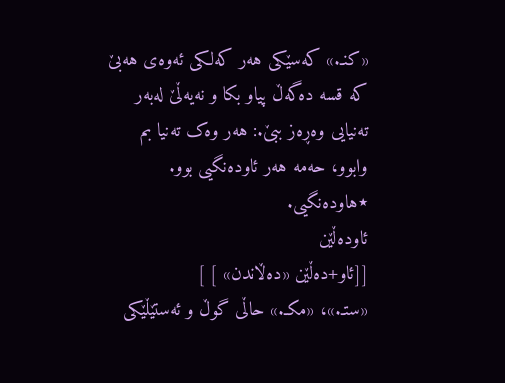«کنـ.» کەسێکی هەر کەلکی ئەوەی هەبێ کە قسە دەگەڵ پیاو بکا و نەیەڵێ لەبەر تەنیایی وەڕەز ببێ.: هەر وەک تەنیا بم وابوو، حەمە هەر ئاودەنگیی بوو. ٭هاودەنگیی.
ئاودەڵێن
[[ئاو+دەڵێن «دەڵاندن» ] ]
«ستـ.»، «مکـ.» حاڵی گوڵ و ئەستێڵێکی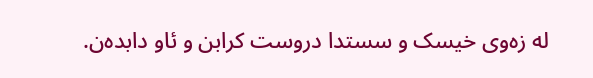لە زەوی خیسک و سستدا دروست کرابن و ئاو دابدەن.